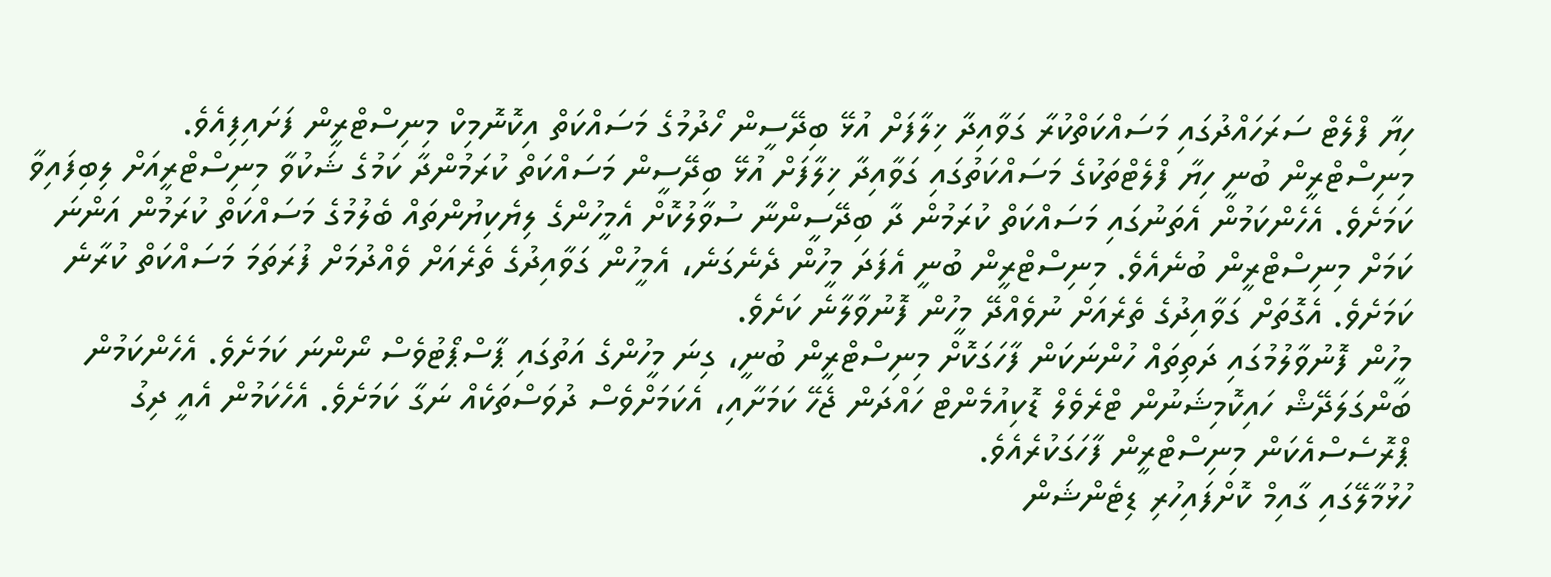ހިޔާ ފްލެޓް ސަރަހައްދުގައި މަސައްކަތްކުރާ ގަވާއިދާ ޚިލާފަށް އުޅޭ ބިދޭސީން ހޯދުމުގެ މަސައްކަތް އިކޮނޮމިކް މިނިސްޓްރީން ފަށައިފިއެވެ.
މިނިސްޓްރީން ބުނީ ހިޔާ ފްލެޓްތަކުގެ މަސައްކަތުގައި ގަވާއިދާ ޚިލާފަށް އުޅޭ ބިދޭސީން މަސައްކަތް ކުރަމުންދާ ކަމުގެ ޝަކުވާ މިނިސްޓްރީއަށް ލިބިފައިވާ ކަމަށެވެ. އެހެންކަމުން އެތަނުގައި މަސައްކަތް ކުރަމުން ދާ ބިދޭސީންނާ ސުވާލުކޮށް އެމީހުންގެ ލިޔެކިޔުންތައް ބެލުމުގެ މަސައްކަތް ކުރަމުން އަންނަ ކަމަށް މިނިސްޓްރީން ބުނެއެވެ. މިނިސްޓްރީން ބުނީ އެފަދަ މީހުން ދެނެގަނެ، އެމީހުން ގަވާއިދުގެ ތެރެއަށް ވެއްދުމަށް ފުރަތަމަ މަސައްކަތް ކުރާނެ ކަމަށެވެ. އެގޮތަށް ގަވާއިދުގެ ތެރެއަށް ނުވެއްދޭ މީހުން ފޮނުވާލާނެ ކަށެވެ.
މީހުން ފޮނުވާލުމުގައި ދަތިތައް ހުންނަކަން ފާހަގަކޮށް މިނިސްޓްރީން ބުނީ، ގިނަ މީހުންގެ އަތުގައި ޕާސްޕޯޓުވެސް ނޯންނަ ކަމަށެވެ. އެހެންކަމުން ބަންގަލަދޭޝް ހައިކޮމިޝަނުން ޓްރެވެލް ޑޮކިއުމެންޓް ހައްދަން ޖެހޭ ކަމަށާއި، އެކަމަށްވެސް ދުވަސްތަކެއް ނަގާ ކަމަށެވެ. އެހެކަމުން އެއީ ދިގު ޕްރޮސެސްއެކަން މިނިސްޓްރީން ފާހަގަކުރެއެވެ.
ހުޅުމާލޭގައި ގާއިމް ކޮށްފައިހުރި ޑިޓެންޝަން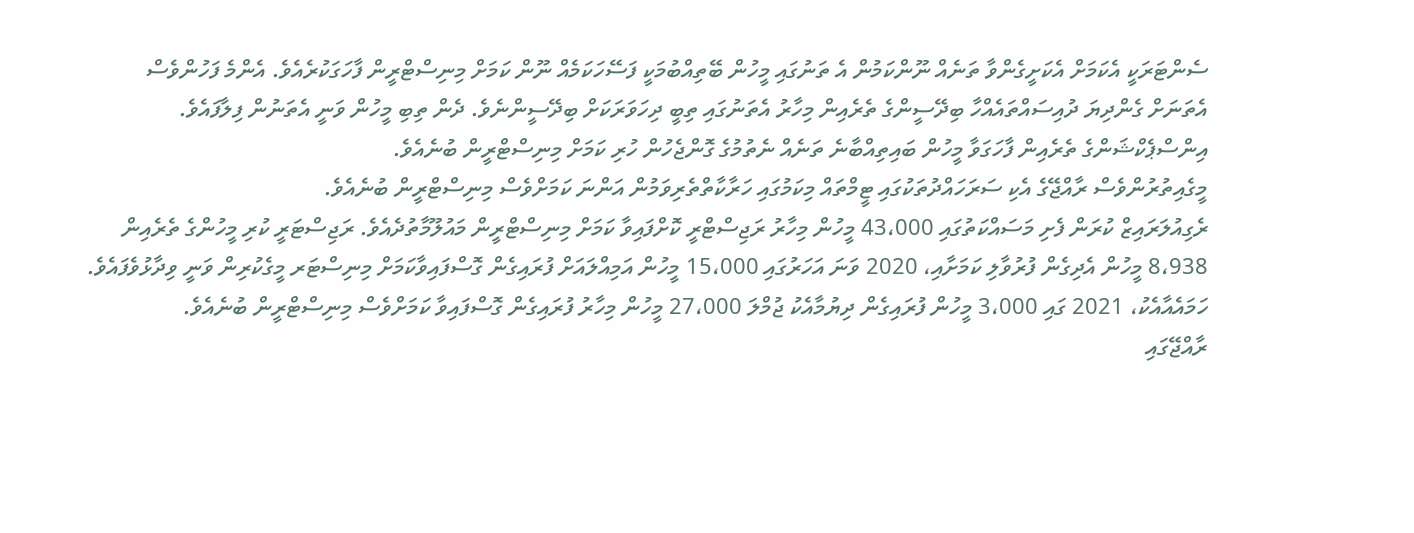ސެންޓަރަކީ އެކަމަށް އެކަށީގެންވާ ތަނެއް ނޫންކަމުން އެ ތަނުގައި މީހުން ބޭތިއްބުމަކީ ފަސޭހަކަމެއް ނޫން ކަމަށް މިނިސްޓްރީން ފާހަގަކުރެއެވެ. އެންމެ ފަހުންވެސް އެތަނަށް ގެންދިޔަ ދުއިސައްތައެއްހާ ބިދޭސީންގެ ތެރެއިން މިހާރު އެތަނުގައި ތިބީ ދިހަވަރަކަށް ބިދޭސީންނެވެ. ދެން ތިބި މީހުން ވަނީ އެތަނުން ފިލާފައެވެ. އިންސްޕެކްޝަންގެ ތެރެއިން ފާހަގަވާ މީހުން ބައިތިއްބާނެ ތަނެއް ނެތުމުގެ ގޮންޖެހުން ހުރި ކަމަށް މިނިސްޓްރީން ބުނެއެވެ.
މީގެއިތުރުންވެސް ރާއްޖޭގެ އެކި ސަރަހައްދުތަކުގައި ޓީމްތައް މިކަމުގައި ހަރާކާތްތެރިވަމުން އަންނަ ކަމަށްވެސް މިނިސްޓްރީން ބުނެއެވެ.
ރެގިއުލަރައިޒް ކުރަން ފެށި މަސައްކަތުގައި 43،000 މީހުން މިހާރު ރަޖިސްޓްރީ ކޮށްފައިވާ ކަމަށް މިނިސްޓްރީން މައުލޫމާތުދެއެވެ. ރަޖިސްޓަރީ ކުރި މީހުންގެ ތެރެއިން 8،938 މީހުން އެދިގެން ފުރުވާލި ކަމަށާއި، 2020 ވަނަ އަހަރުގައި 15،000 މީހުން އަމިއްލައަށް ފުރައިގެން ގޮސްފައިވާކަމަށް މިނިސްޓަރ މީގެކުރިން ވަނީ ވިދާޅުވެފައެވެ. ހަމައެއާއެކު، 2021 ގައި 3،000 މީހުން ފުރައިގެން ދިޔުމާއެކު ޖުމްލަ 27،000 މީހުން މިހާރު ފުރައިގެން ގޮސްފައިވާ ކަމަށްވެސް މިނިސްޓްރީން ބުނެއެވެ.
ރާއްޖޭގައި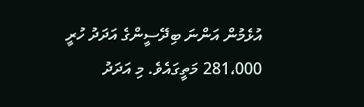އުޅެމުން އަންނަ ބިދޭސީންގެ އަދަދު ހުރީ 281،000 މަތީގައެވެ. މި އަދަދު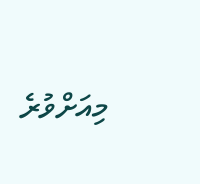މިއަށްވުރެ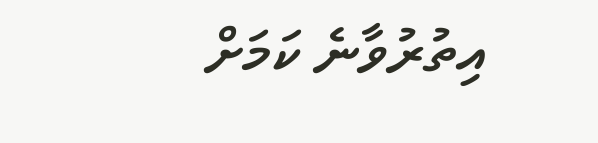އިތުރުވާނެ ކަމަށް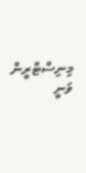މިނިސްޓްރީން ވަނީ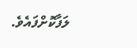ލަފާކޮށްފައެވެ.